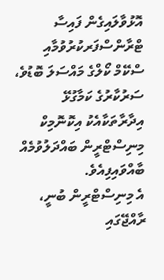އޮޅުވާލައިގެން ފައިސާ ޓްރާންސްފަރކުރުވުމާއި ސްކޭމް ކޯލްގެ މައްސަލަ ބޮޑުވެ، ސަރުކާރުގެ ކަމާގުޅޭ އިދާރާތަކާއެކު އިކޮނޮމިކް މިނިސްޓްރީން ބައްދަލުވުމެއް ބާއްވައިފިއެވެ.
އެ މިނިސްޓްރީން ބުނީ، ރާއްޖޭގައި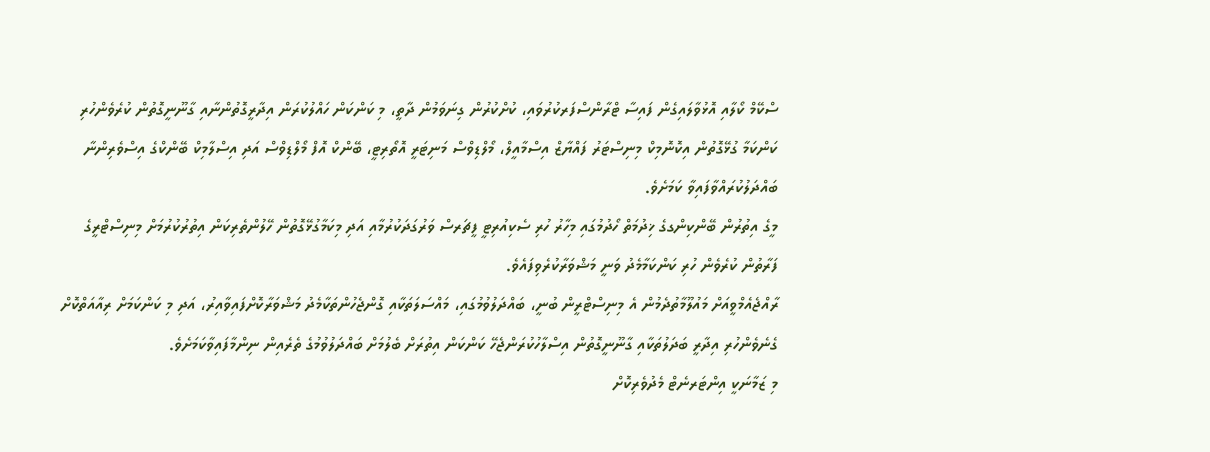ސްކޭމް ކޯލާއި އޮޅުވާލައިގެން ފައިސާ ޓްރާންސްފަރކުރުވައި، ކުށްކުރުން ގިނަވަމުން ދާތީ، މި ކަންކަން ހައްލުކުރަން އިދާރީގޮތުންނާއި ގާނޫނީގޮތުން ކުރެވެންހުރި ކަންކަމާ ގުޅޭގޮތުން އިކޮނޮމިކް މިނިސްޓަރު ފައްޔާޒް އިސްމާއީލް، މޯލްޑިވްސް މަނިޓަރީ އޮތޯރިޓީ، ބޭންކް އޮފް މޯލްޑިވްސް އަދި އިސްލާމިކް ބޭންކްގެ އިސްވެރިންނާ ބައްދަލުކުރައްވާފައިވާ ކަމަށެވެ.
މީގެ އިތުރުން ބޭންކިންގގެ ޚިދުމަތް ހޯދުމުގައި މިހާރު ހުރި ސެކިއުރިޓީ ފީޗަރސް ވަރުގަދަކުރުމާއި އަދި މިކަމާގުޅޭގޮތުން ހޭލުންތެރިކަން އިތުރުކުރުމަށް މިނިސްޓްރީގެ ފަރާތުން ކުރެވެން ހުރި ކަންކަމާމެދު ވަނީ މަޝްވަރާކުރެވިފައެވެ.
ރާއްޖެއެމްވީއަށް މައުލޫމާތުދެމުން އެ މިނިސްޓްރީން ބުނީ، ބައްދަލުވުމުގައި، މައްސަލަތަކާއި ގޮންޖެހުންތަކާމެދު މަޝްވަރާކޮށްފައިވާއިރު، އަދި މި ކަންކަމަށް ރިއާއަތްކޮށް ގެނެވެންހުރި އިދާރީ ބަދަލުތަކާއި ގާނޫނީގޮތުން އިސްލާހުކުރަންޖެހޭ ކަންކަން އިތުރަށް ބެލުމަށް ބައްދަލުވުމުގެ ތެރެއިން ނިންމާފައިވާކަމަށެވެ.
މި ޒަމާނަކީ އިންޓަރނެޓް މެދުވެރިކޮށް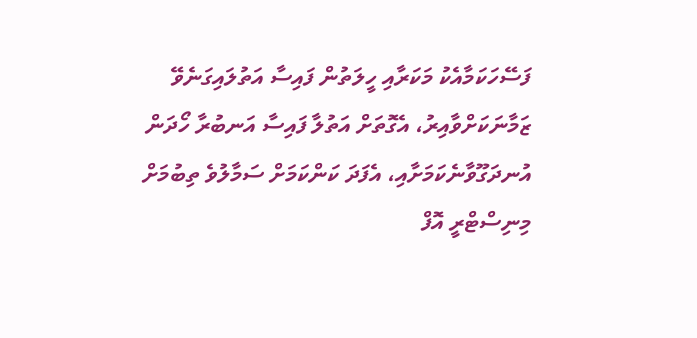ފަސޭހަކަމާއެކު މަކަރާއި ހީލަތުން ފައިސާ އަތުލައިގަނެވޭ ޒަމާނަކަށްވާއިރު، އެގޮތަށް އަތުލާ ފައިސާ އަނބުރާ ހޯދަން އުނދަގޫވާނެކަމަށާއި، އެފަދަ ކަންކަމަށް ސަމާލުވެ ތިބުމަށް މިނިސްޓްރީ އޮފް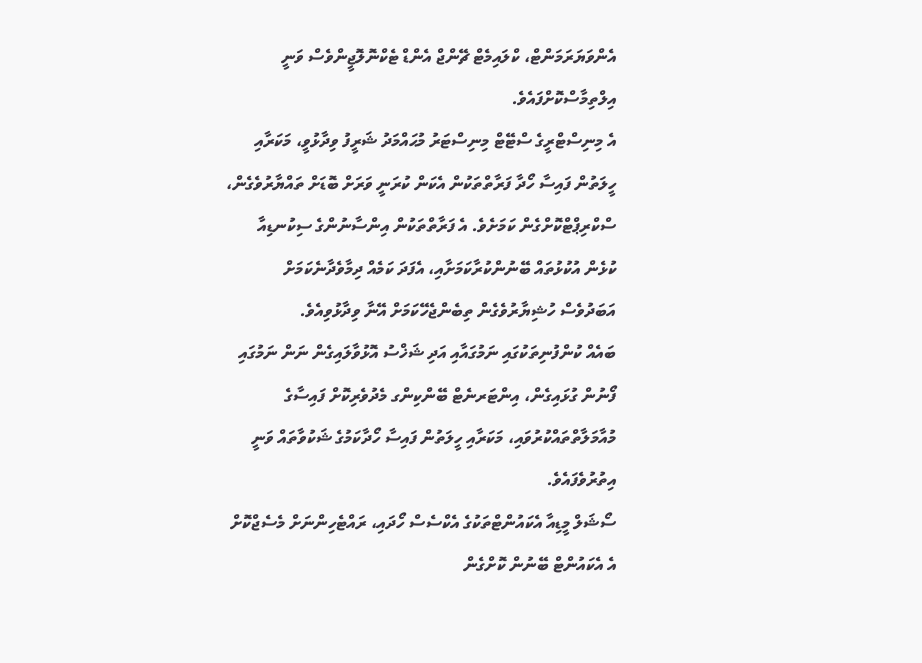އެންވަޔަރަމަންޓް، ކްލައިމެޓް ޗޭންޖް އެންޑް ޓެކްނޮލޮޖީންވެސް ވަނީ އިލްތިމާސްކޮށްފައެވެ.
އެ މިނިސްޓްރީގެ ސްޓޭޓް މިނިސްޓަރު މުޙައްމަދު ޝަރީފު ވިދާޅުވީ، މަކަރާއި ހީލަތުން ފައިސާ ހޯދާ ފަރާތްތަކުން އެކަން ކުރަނީ ވަރަށް ބޮޑަށް ތައްޔާރުވެގެން، ސްކްރިޕްޓްކޮށްގެން ކަމަށެވެ. އެ ފަރާތްތަކުން އިންސާނުންގެ ސިކުނޑިއާ ކުޅެން އުކުޅުތައް ބޭނުންކުރާކަމަށާއި، އެފަދަ ކަމެއް ދިމާވެދާނެކަމަށް އަބަދުވެސް ހުޝިޔާރުވެގެން ތިބެންޖެހޭކަމަށް އޭނާ ވިދާޅުވިއެވެ.
ބައެއް ކުންފުނިތަކުގައި ނަމުގައާއި އަދި ޝަޚްސު އޮޅުވާލައިގެން ނަން ނަމުގައި ފޯނުން ގުޅައިގެން، އިންޓަރނެޓް ބޭންކިންގ މެދުވެރިކޮށް ފައިސާގެ މުއާމަލާތްތައްކުރުވައި، މަކަރާއި ހީލަތުން ފައިސާ ހޯދާކަމުގެ ޝަކުވާތައް ވަނީ އިތުރުވެފައެވެ.
ސޯޝަލް މީޑިއާ އެކައުންޓްތަކުގެ އެކްސެސް ހޯދައި، ރައްޓެހިންނަށް މެސެޖްކޮށް އެ އެކައުންޓް ބޭނުން ކޮށްގެން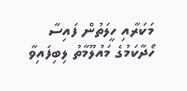މަކަރާއި ހީލަތުން ފައިސާ ހޯދާކަމުގެ މައުލޫމާތު ލިބިފައިވާ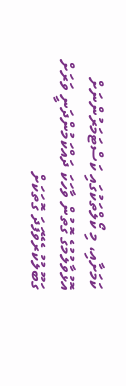ކަމަށާއި، މި ކޯލްތަކުގައި ކަސްޓަމަރުންނަށް އޮޅުވާލުމުގެ ގޮތުން ވާހަކަ ދައްކަމުންދަނީ ވަރަށް ގަބޫލުކުރެވޭފަދަ ގޮތަކަށް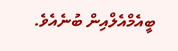ބީއެމްއެލްއިން ބުނެއެވެ.